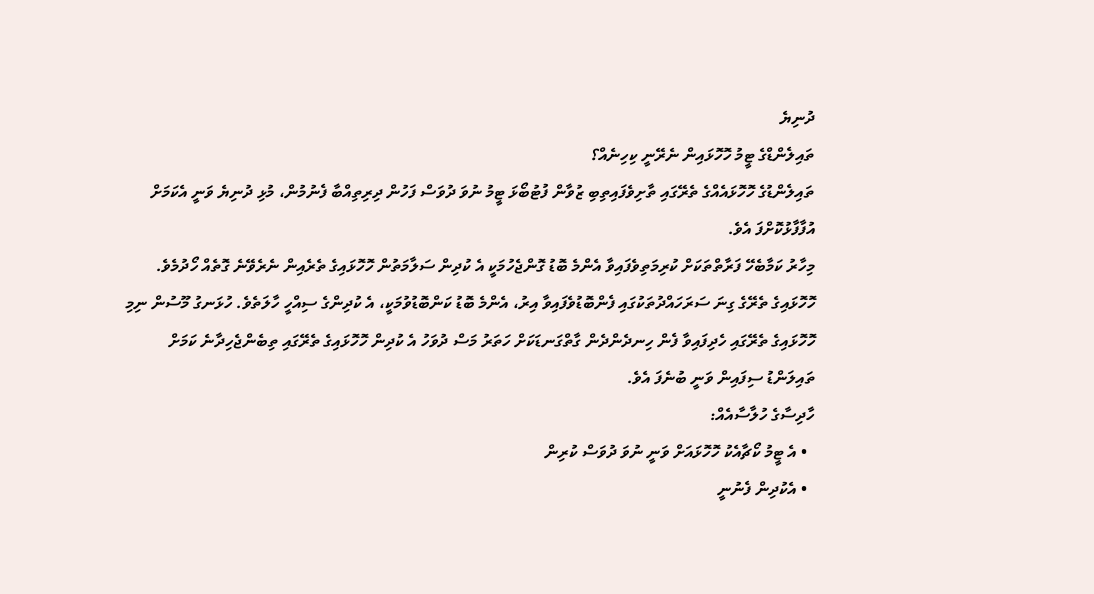ދުނިޔެ
ތައިލެންޑްގެ ޓީމު ހޮހޮޅައިން ނެރޭނީ ކިހިނެއް؟
ތައިލެންޑުގެ ހޮހޮޅައެއްގެ ތެރޭގައި ތާށިވެފައިތިބި ޒުވާން ފުޓުބޯޅަ ޓީމު ނުވަ ދުވަސް ފަހުން ދިރިތިއްބާ ފެނުމުން، މުޅި ދުނިޔެ ވަނީ އެކަމަށް އުފާފާޅުކޮށްފަ އެވެ.
މިހާރު ކަމާބެހޭ ފަރާތްތަކަށް ކުރިމަތިވެފައިވާ އެންމެ ބޮޑު ގޮންޖެހުމަކީ އެ ކުދިން ސަލާމަތުން ހޮހޮޅައިގެ ތެރެއިން ނެރެވޭނެ ގޮތެއް ހޯދުމެވެ. ހޮހޮޅައިގެ ތެރޭގެ ގިނަ ސަރަހައްދުތަކުގައި ފެންބޮޑުވެފައިވާ އިރު، އެންމެ ބޮޑު ކަންބޮޑުވުމަކީ، އެ ކުދިންގެ ސިއްހީ ހާލަތެވެ. ހުޅަނގު މޫސުން ނިމި ހޮހޮޅައިގެ ތެރޭގައި ހެދިފައިވާ ފެން ހިނދެންދެން ގާތްގަނޑަކަށް ހަތަރު މަސް ދުވަހު އެ ކުދިން ހޮހޮޅައިގެ ތެރޭގައި ތިބެންޖެހިދާނެ ކަމަށް ތައިލަންޑު ސިފައިން ވަނީ ބުނެފަ އެވެ.
ހާދިސާގެ ހުލާސާއެއް:
  • އެ ޓީމު ކޯޗާއެކު ހޮހޮޅައަށް ވަނީ ނުވަ ދުވަސް ކުރިން
  • އެކުދިން ފެނުނީ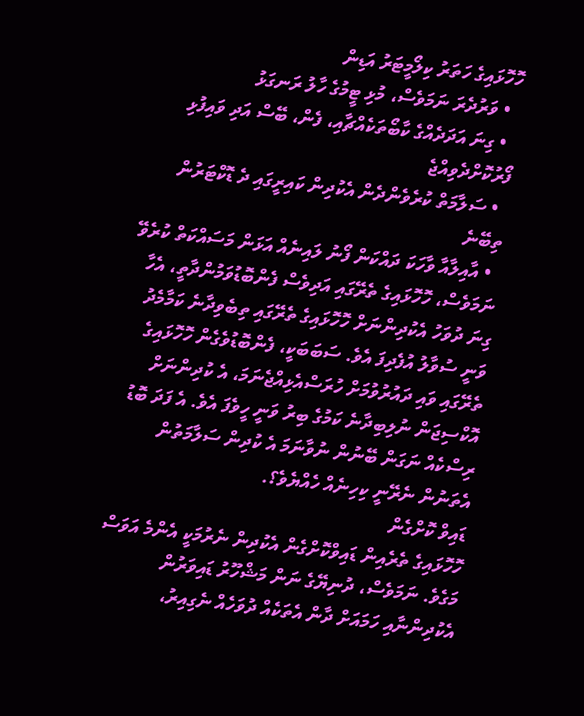ހޮހޮޅައިގެ ހަތަރު ކިލޯމީޓަރު އަޑިން
  • ވަރުދެރަ ނަމަވެސް، މުޅި ޓީމުގެ ހާލު ރަނގަޅު
  • ގިނަ އަދަދެއްގެ ކާބޯތަކެއްޗާއި، ފެން، ބޭސް އަދި ވައިފުޅި ފޯރުކޮށްދެވިއްޖެ
  • ސަލާމަތް ކުރެވެންދެން އެކުދިން ކައިރީގައި ދެ ޑޮކްޓަރުން ތިބޭނެ
  • އާއިލާއާ ވާހަކަ ދައްކަން ފޯނު ލައިނެއް އަޅަން މަސައްކަތް ކުރެވޭ
ނަމަވެސް، ހޮހޮޅައިގެ ތެރޭގައި އަދިވެސް ފެންބޮޑުވަމުންދާތީ، އެހާ ގިނަ ދުވަހު އެކުދިންނަށް ހޮހޮޅައިގެ ތެރޭގައި ތިބެވިދާނެ ކަމާމެދު ވަނީ ސުވާލު އުފެދިފަ އެވެ. ސަބަބަކީ، ފެންބޮޑުވެގެން ހޮހޮޅައިގެ ތެރޭގައި ވައި ދައުރުވުމަށް ހުރަސްއެޅިއްޖެނަމަ، އެ ކުދިންނަށް އޮކްސިޖަން ނުލިބިދާނެ ކަމުގެ ބިރު ވަނީ ހީވެފަ އެވެ. އެ ފަދަ ބޮޑު ރިސްކެއް ނަގަން ބޭނުން ނުވާނަމަ އެ ކުދިން ސަލާމަތުން އެތަނުން ނެރޭނީ ކިހިނެއް ހެއްޔެވެ؟.
ޑައިވް ކޮށްގެން
ހޮހޮޅައިގެ ތެރެއިން ޑައިވްކޮށްގެން އެކުދިން ނެރުމަކީ އެންމެ އަވަސް މަގެވެ. ނަމަވެސް، ދުނިޔޭގެ ނަން މަޝްހޫރު ޑައިވަރުން އެކުދިންނާއި ހަމައަށް ދާން އެތަކެއް ދުވަހެއް ނެގިއިރު،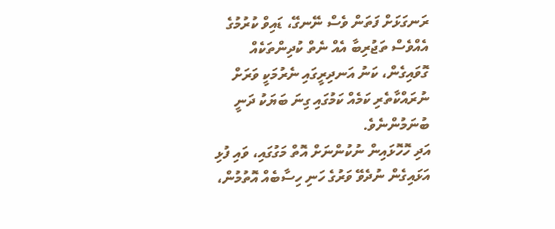ރަނގަޅަށް ފަތަން ވެސް ނޭނގޭ، ޑައިވް ކުރުމުގެ އެއްވެސް ތަޖުރިބާ އެއް ނެތް ކުދިންތަކެއް ގޮވައިގެން، ކަނު އަނދިރީގައި ނެރުމަކީ ވަރަށް ނުރައްކާތެރި ކަމެއް ކަމުގައި ގިނަ ބަޔަކު ދަނީ ބުނަމުންނެވެ.
އަދި ހޮހޮޅައިން ނުކުންނަށް އޮތް މަގުގައި، ވައި ފުޅި އަޅައިގެން ނުދެވޭ ވަރުގެ ހަނި ހިސާބެއް އޮތުމުން،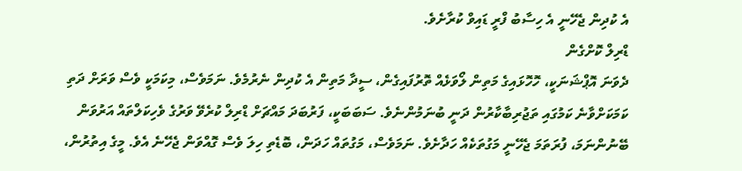އެ ކުދިން ޖެހޭނީ އެ ހިސާބު ފްރީ ޑައިވް ކުރާށެވެ.
ޑްރިލް ކޮށްގެން
ދެވަނަ އޮޕްޝަނަކީ، ހޮހޮޅައިގެ މަތިން ލޯވަޅެއް ތޮރުފައިގެން، ސީދާ މަތިން އެ ކުދިން ނެރުމެވެ. ނަމަވެސް، މިކަމަކީ ވެސް ވަރަށް ދަތި ކަމަކަށްވާނެ ކަމުގައި ތަޖުރިބާކާރުން ދަނީ ބުނަމުންނެވެ. ސަބަބަކީ، ފަރުބަދަ މައްޗަށް ޑްރިލް ކުރެވޭ ވަރުގެ ވެހިކަލްތައް އަރުވަން ބޭނުންނަމަ، ފުރަތަމަ ޖެހޭނީ މަގުތަކެއް ހަދާށެވެ. ނަމަވެސް، މަގުތައް ހަދަން، ބޮޑެތި ހިލަ ވެސް ގޮއްވަން ޖެހޭނެ އެވެ. މީގެ އިތުރުން،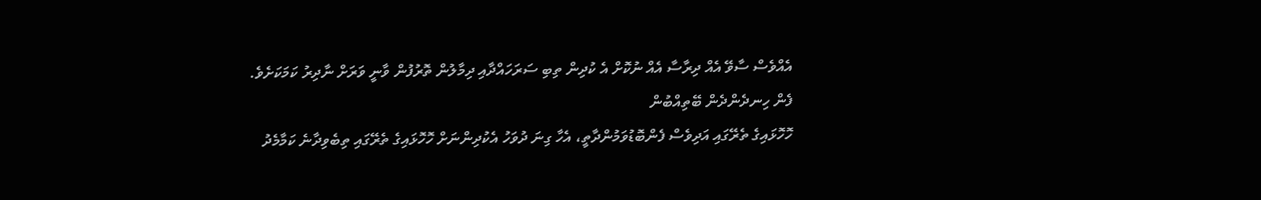އެއްވެސް ސާވޭ އެއް ދިރާސާ އެއް ނުކޮށް އެ ކުދިން ތިބި ސަރަހައްދާއި ދިމާލުން ތޮރުފުން ވާނީ ވަރަށް ނާދިރު ކަމަކަށެވެ.
ފެން ހިނދެންދެން ބޭތިއްބުން
ހޮހޮޅައިގެ ތެރޭގައި އަދިވެސް ފެންބޮޑުވަމުންދާތީ، އެހާ ގިނަ ދުވަހު އެކުދިންނަށް ހޮހޮޅައިގެ ތެރޭގައި ތިބެވިދާނެ ކަމާމެދު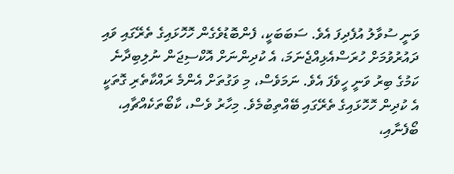ވަނީ ސުވާލު އުފެދިފަ އެވެ. ސަބަބަކީ، ފެންބޮޑުވެގެން ހޮހޮޅައިގެ ތެރޭގައި ވައި ދައުރުވުމަށް ހުރަސްއެޅިއްޖެނަމަ، އެ ކުދިންނަށް އޮކްސިޖަން ނުލިބިދާނެ ކަމުގެ ބިރު ވަނީ ހީވެފަ އެވެ. ނަމަވެސް، މި ވަގުތަށް އެންމެ ރައްކާތެރި ގޮތަކީ އެ ކުދިން ހޮހޮޅައިގެ ތެރޭގައި ބޭއްތިބުމެވެ. މިހާރު ވެސް، ކާބޯތަކެއްޗާއި، ބޯފެނާއި،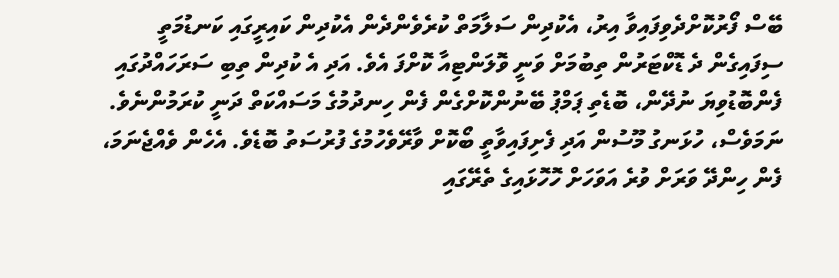ބޭސް ފޯރުކޮށްދެވިފައިވާ އިރު، އެކުދިން ސަލާމަތް ކުރެވެންދެން އެކުދިން ކައިރީގައި ކަނޑުމަތީ ސިފައިގެން ދެ ޑޮކްޓަރުން ތިބުމަށް ވަނީ ވޮލަންޓިއާ ކޮށްފަ އެވެ. އަދި އެ ކުދިން ތިބި ސަރަހައްދުގައި ފެންބޮޑުވިޔަ ނުދޭން، ބޮޑެތި ޕަމްޕު ބޭނުންކޮށްގެން ފެން ހިނދުމުގެ މަސައްކަތް ދަނީ ކުރަމުންނެވެ.
ނަމަވެސް، ހުޅަނގު މޫސުން އަދި ފެށިފައިވާތީ ބޯކޮށް ވާރޭވެހުމުގެ ފުރުސަތު ބޮޑެވެ. އެހެން ވެއްޖެނަމަ، ފެން ހިންދޭ ވަރަށް ވުރެ އަވަހަށް ހޮހޮޅައިގެ ތެރޭގައި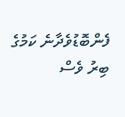ފެންބޮޑުވެދާނެ ކަމުގެ ބިރު ވެސް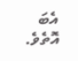އެބަ އޮތެވެ.